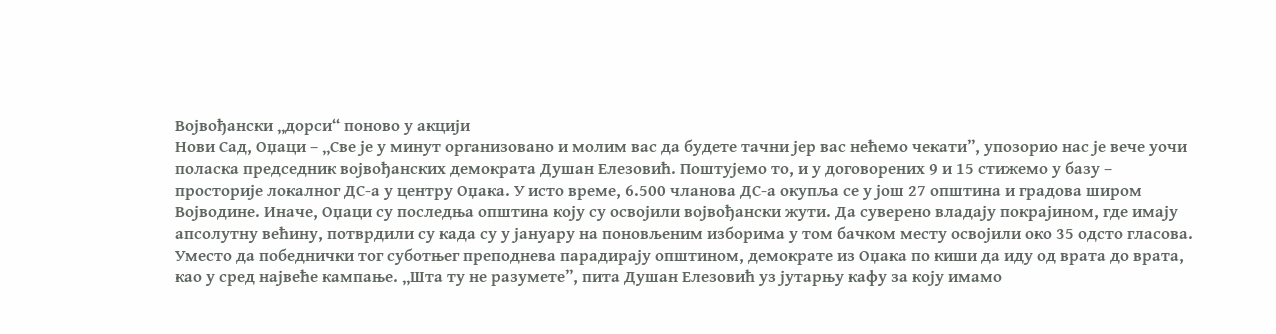Војвођански „дорси“ поново у акцији
Нови Сад, Оџаци – „Све је у минут организовано и молим вас да будете тачни јер вас нећемо чекати”, упозорио нас је вече уочи поласка председник војвођанских демократа Душан Елезовић. Поштујемо то, и у договорених 9 и 15 стижемо у базу – просторије локалног ДС-а у центру Оџака. У исто време, 6.500 чланова ДС-а окупља се у још 27 општина и градова широм Војводине. Иначе, Оџаци су последња општина коју су освојили војвођански жути. Да суверено владају покрајином, где имају апсолутну већину, потврдили су када су у јануару на поновљеним изборима у том бачком месту освојили око 35 одсто гласова. Уместо да победнички тог суботњег преподнева парадирају општином, демократе из Оџака по киши да иду од врата до врата, као у сред највеће кампање. „Шта ту не разумете”, пита Душан Елезовић уз јутарњу кафу за коју имамо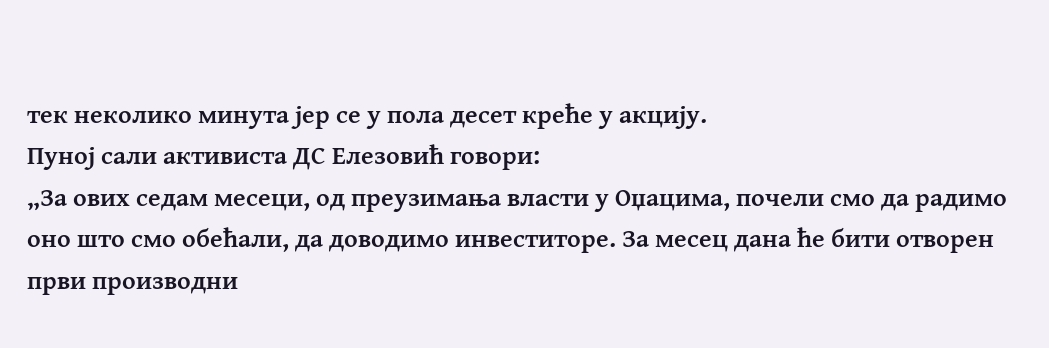тек неколико минута јер се у пола десет креће у акцију.
Пуној сали активиста ДС Елезовић говори:
„За ових седам месеци, од преузимања власти у Оџацима, почели смо да радимо оно што смо обећали, да доводимо инвеститоре. За месец дана ће бити отворен први производни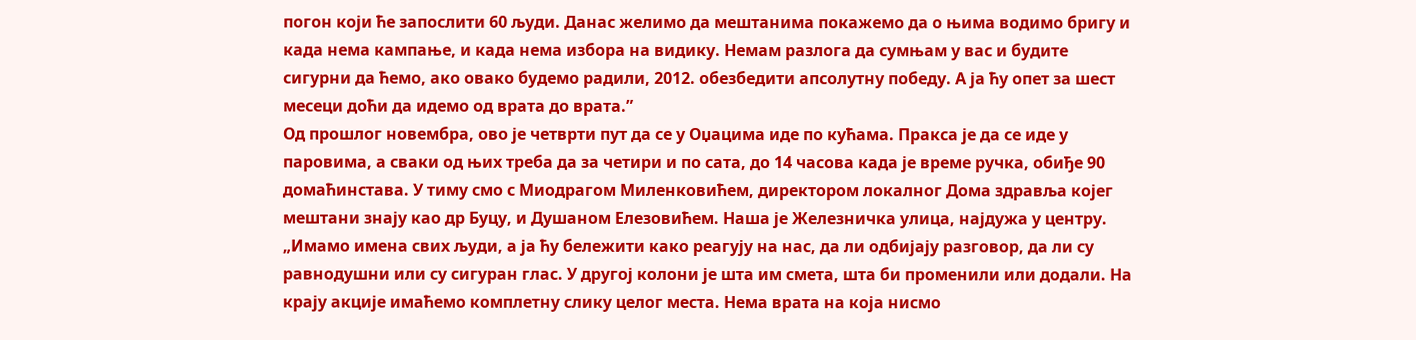погон који ће запослити 60 људи. Данас желимо да мештанима покажемо да о њима водимо бригу и када нема кампање, и када нема избора на видику. Немам разлога да сумњам у вас и будите сигурни да ћемо, ако овако будемо радили, 2012. обезбедити апсолутну победу. А ја ћу опет за шест месеци доћи да идемо од врата до врата.”
Од прошлог новембра, ово је четврти пут да се у Оџацима иде по кућама. Пракса је да се иде у паровима, а сваки од њих треба да за четири и по сата, до 14 часова када је време ручка, обиђе 90 домаћинстава. У тиму смо с Миодрагом Миленковићем, директором локалног Дома здравља којег мештани знају као др Буцу, и Душаном Елезовићем. Наша је Железничка улица, најдужа у центру.
„Имамо имена свих људи, а ја ћу бележити како реагују на нас, да ли одбијају разговор, да ли су равнодушни или су сигуран глас. У другој колони је шта им смета, шта би променили или додали. На крају акције имаћемо комплетну слику целог места. Нема врата на која нисмо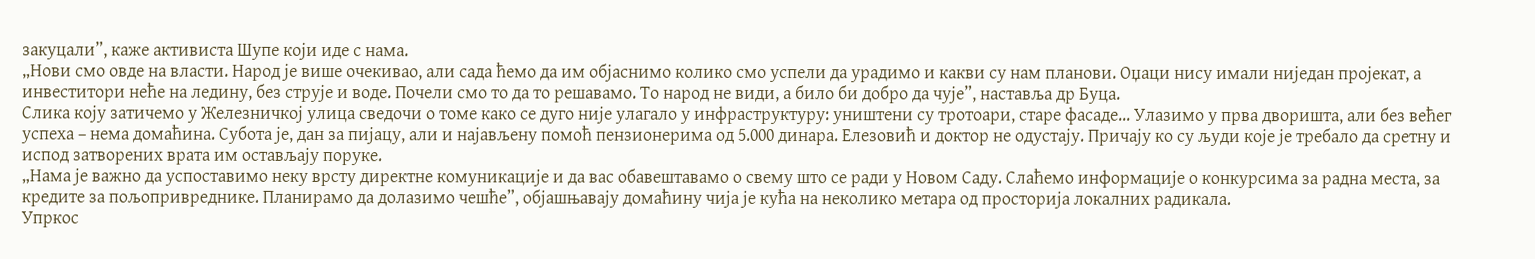закуцали”, каже активиста Шупе који иде с нама.
„Нови смо овде на власти. Народ је више очекивао, али сада ћемо да им објаснимо колико смо успели да урадимо и какви су нам планови. Оџаци нису имали ниједан пројекат, а инвеститори неће на ледину, без струје и воде. Почели смо то да то решавамо. То народ не види, а било би добро да чује”, наставља др Буца.
Слика коју затичемо у Железничкој улица сведочи о томе како се дуго није улагало у инфраструктуру: уништени су тротоари, старе фасаде... Улазимо у прва дворишта, али без већег успеха – нема домаћина. Субота је, дан за пијацу, али и најављену помоћ пензионерима од 5.000 динара. Елезовић и доктор не одустају. Причају ко су људи које је требало да сретну и испод затворених врата им остављају поруке.
„Нама је важно да успоставимо неку врсту директне комуникације и да вас обавештавамо о свему што се ради у Новом Саду. Слаћемо информације о конкурсима за радна места, за кредите за пољопривреднике. Планирамо да долазимо чешће”, објашњавају домаћину чија је кућа на неколико метара од просторија локалних радикала.
Упркос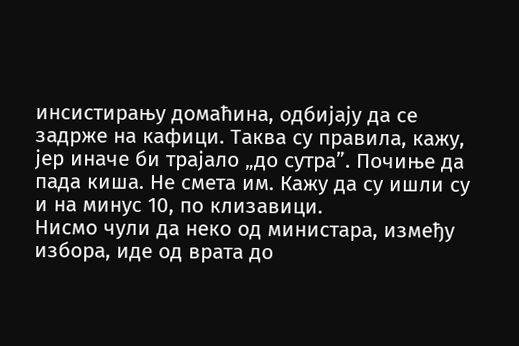инсистирању домаћина, одбијају да се задрже на кафици. Таква су правила, кажу, јер иначе би трајало „до сутра”. Почиње да пада киша. Не смета им. Кажу да су ишли су и на минус 10, по клизавици.
Нисмо чули да неко од министара, између избора, иде од врата до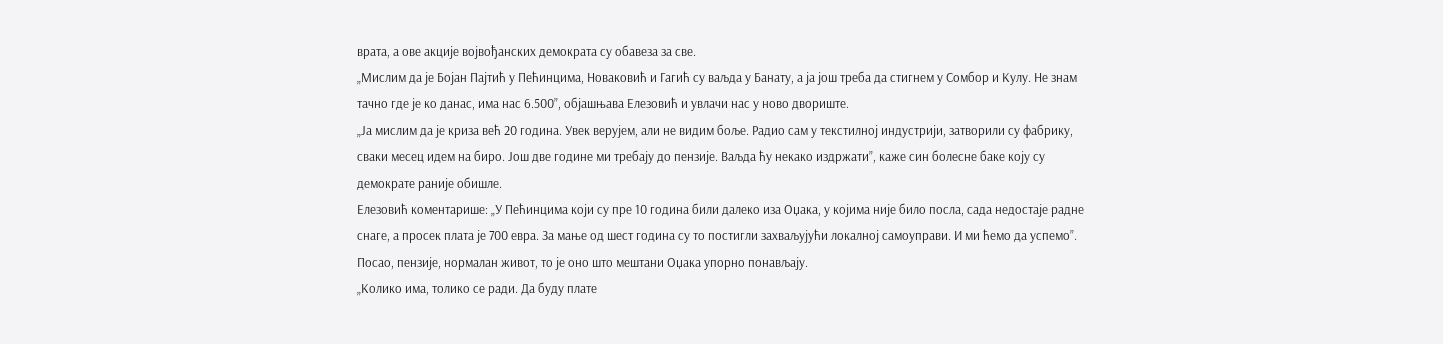врата, а ове акције војвођанских демократа су обавеза за све.
„Мислим да је Бојан Пајтић у Пећинцима, Новаковић и Гагић су ваљда у Банату, а ја још треба да стигнем у Сомбор и Кулу. Не знам тачно где је ко данас, има нас 6.500”, објашњава Елезовић и увлачи нас у ново двориште.
„Ја мислим да је криза већ 20 година. Увек верујем, али не видим боље. Радио сам у текстилној индустрији, затворили су фабрику, сваки месец идем на биро. Још две године ми требају до пензије. Ваљда ћу некако издржати”, каже син болесне баке коју су демократе раније обишле.
Елезовић коментарише: „У Пећинцима који су пре 10 година били далеко иза Оџака, у којима није било посла, сада недостаје радне снаге, а просек плата је 700 евра. За мање од шест година су то постигли захваљујући локалној самоуправи. И ми ћемо да успемо”.
Посао, пензије, нормалан живот, то је оно што мештани Оџака упорно понављају.
„Колико има, толико се ради. Да буду плате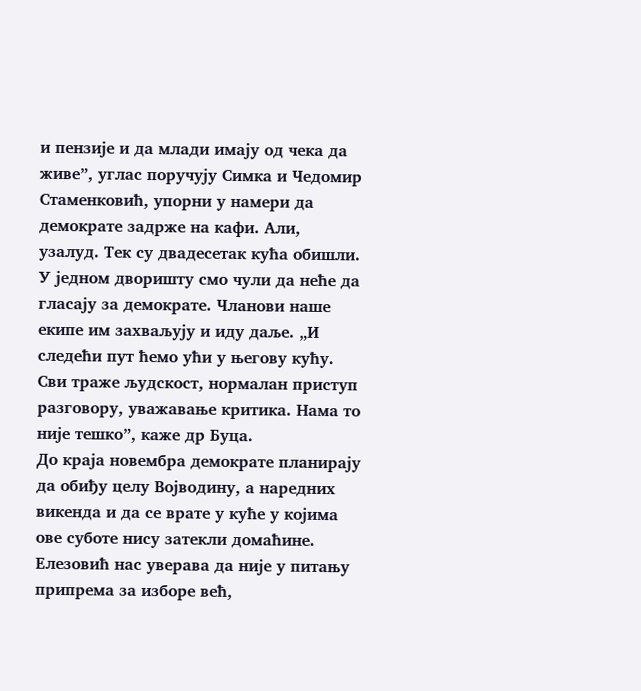и пензије и да млади имају од чека да живе”, углас поручују Симка и Чедомир Стаменковић, упорни у намери да демократе задрже на кафи. Али, узалуд. Тек су двадесетак кућа обишли.
У једном дворишту смо чули да неће да гласају за демократе. Чланови наше екипе им захваљују и иду даље. „И следећи пут ћемо ући у његову кућу. Сви траже људскост, нормалан приступ разговору, уважавање критика. Нама то није тешко”, каже др Буца.
До краја новембра демократе планирају да обиђу целу Војводину, а наредних викенда и да се врате у куће у којима ове суботе нису затекли домаћине. Елезовић нас уверава да није у питању припрема за изборе већ,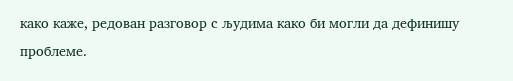како каже, редован разговор с људима како би могли да дефинишу проблеме.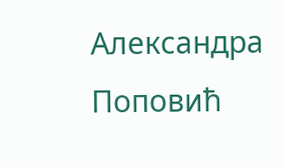Александра Поповић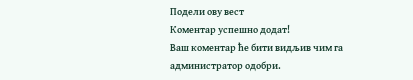Подели ову вест
Комeнтар успeшно додат!
Ваш комeнтар ћe бити видљив чим га администратор одобри.